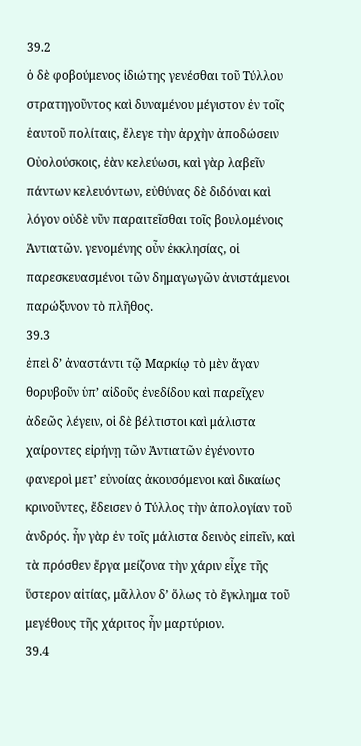39.2
ὁ δὲ φοβούμενος ἰδιώτης γενέσθαι τοῦ Τύλλου στρατηγοῦντος καὶ δυναμένου μέγιστον ἐν τοῖς ἑαυτοῦ πολίταις, ἔλεγε τὴν ἀρχὴν ἀποδώσειν Οὐολούσκοις, ἐὰν κελεύωσι, καὶ γὰρ λαβεῖν πάντων κελευόντων, εὐθύνας δὲ διδόναι καὶ λόγον οὐδὲ νῦν παραιτεῖσθαι τοῖς βουλομένοις Ἀντιατῶν. γενομένης οὖν ἐκκλησίας, οἱ παρεσκευασμένοι τῶν δημαγωγῶν ἀνιστάμενοι παρώξυνον τὸ πλῆθος.
39.3
ἐπεὶ δʼ ἀναστάντι τῷ Μαρκίῳ τὸ μὲν ἄγαν θορυβοῦν ὑπʼ αἰδοῦς ἐνεδίδου καὶ παρεῖχεν ἀδεῶς λέγειν, οἱ δὲ βέλτιστοι καὶ μάλιστα χαίροντες εἰρήνῃ τῶν Ἀντιατῶν ἐγένοντο φανεροὶ μετʼ εὐνοίας ἀκουσόμενοι καὶ δικαίως κρινοῦντες, ἔδεισεν ὁ Τύλλος τὴν ἀπολογίαν τοῦ ἀνδρός. ἦν γὰρ ἐν τοῖς μάλιστα δεινὸς εἰπεῖν, καὶ τὰ πρόσθεν ἔργα μείζονα τὴν χάριν εἶχε τῆς ὕστερον αἰτίας, μᾶλλον δʼ ὅλως τὸ ἔγκλημα τοῦ μεγέθους τῆς χάριτος ἦν μαρτύριον.
39.4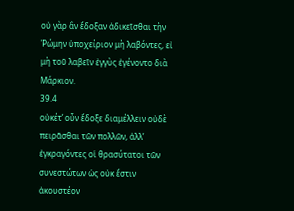οὐ γὰρ ἂν ἔδοξαν ἀδικεῖσθαι τὴν Ῥώμην ὑποχείριον μὴ λαβόντες, εἰ μὴ τοῦ λαβεῖν ἐγγὺς ἐγένοντο διὰ Μάρκιον.
39.4
οὐκέτʼ οὖν ἔδοξε διαμέλλειν οὐδὲ πειρᾶσθαι τῶν πολλῶν, ἀλλʼ ἐγκραγόντες οἱ θρασύτατοι τῶν συνεστώτων ὡς οὐκ ἔστιν ἀκουστέον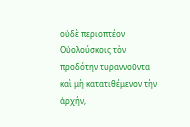οὐδὲ περιοπτέον Οὐολούσκοις τὸν προδότην τυραννοῦντα καὶ μὴ κατατιθέμενον τὴν ἀρχήν,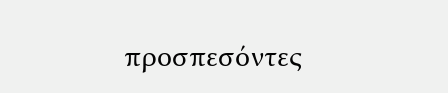προσπεσόντες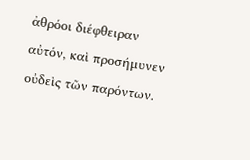ἀθρόοι διέφθειραν αὐτόν, καὶ προσήμυνεν οὐδεὶς τῶν παρόντων.